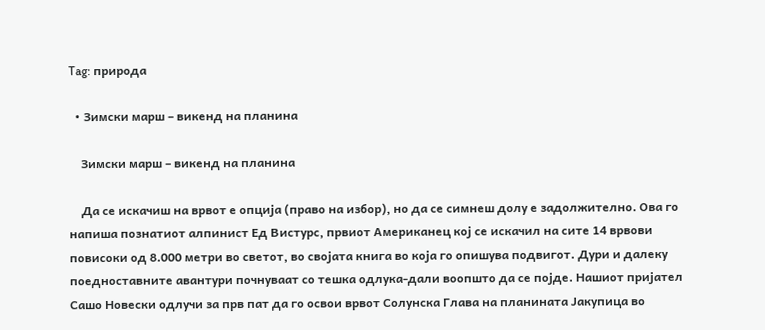Tag: природа

  • Зимски марш – викенд на планина

    Зимски марш – викенд на планина

    Да се искачиш на врвот е опција (право на избор), но да се симнеш долу е задолжително. Ова го напиша познатиот алпинист Ед Вистурс, првиот Американец кој се искачил на сите 14 врвови повисоки од 8.000 метри во светот, во својата книга во која го опишува подвигот. Дури и далеку поедноставните авантури почнуваат со тешка одлука-дали воопшто да се појде. Нашиот пријател Сашо Новески одлучи за прв пат да го освои врвот Солунска Глава на планината Јакупица во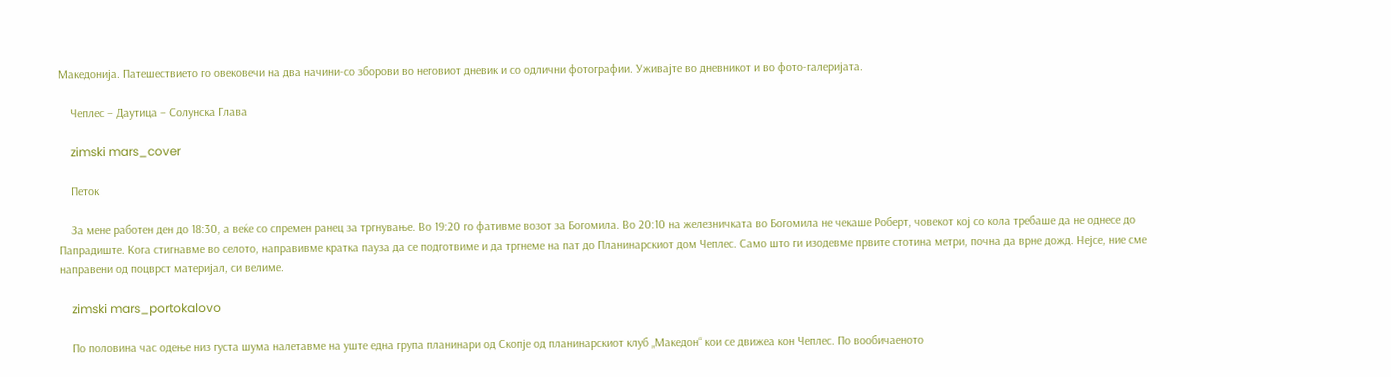Македонија. Патешествието го овековечи на два начини-со зборови во неговиот дневик и со одлични фотографии. Уживајте во дневникот и во фото-галеријата.

    Чеплес – Даутица – Солунска Глава

    zimski mars_cover

    Петок

    За мене работен ден до 18:30, а веќе со спремен ранец за тргнување. Во 19:20 го фативме возот за Богомила. Во 20:10 на железничката во Богомила не чекаше Роберт, човекот кој со кола требаше да не однесе до Папрадиште. Кога стигнавме во селото, направивме кратка пауза да се подготвиме и да тргнеме на пат до Планинарскиот дом Чеплес. Само што ги изодевме првите стотина метри, почна да врне дожд. Нејсе, ние сме направени од поцврст материјал, си велиме.

    zimski mars_portokalovo

    По половина час одење низ густа шума налетавме на уште една група планинари од Скопје од планинарскиот клуб „Македон“ кои се движеа кон Чеплес. По вообичаеното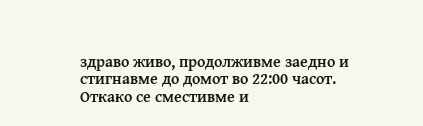здраво живо, продолживме заедно и стигнавме до домот во 22:00 часот. Откако се сместивме и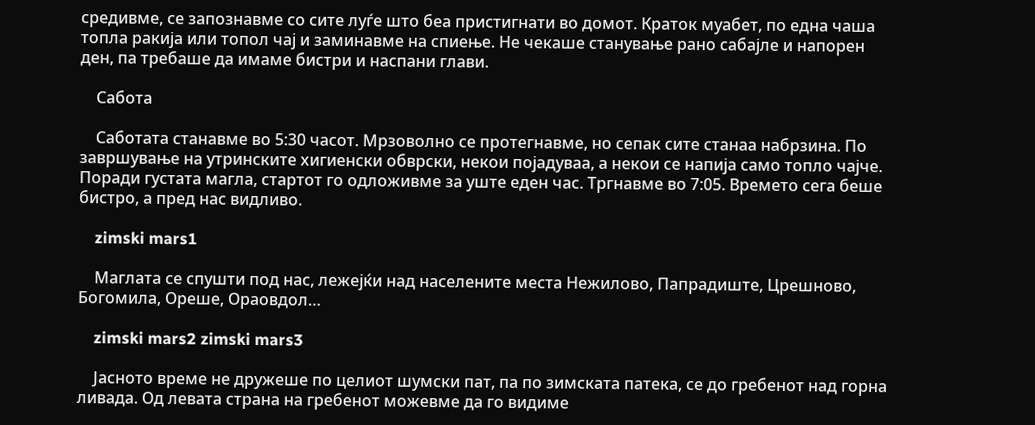средивме, се запознавме со сите луѓе што беа пристигнати во домот. Краток муабет, по една чаша топла ракија или топол чај и заминавме на спиење. Не чекаше станување рано сабајле и напорен ден, па требаше да имаме бистри и наспани глави.

    Сабота

    Саботата станавме во 5:30 часот. Мрзоволно се протегнавме, но сепак сите станаа набрзина. По завршување на утринските хигиенски обврски, некои појадуваа, а некои се напија само топло чајче. Поради густата магла, стартот го одложивме за уште еден час. Тргнавме во 7:05. Времето сега беше бистро, а пред нас видливо.

    zimski mars1

    Маглата се спушти под нас, лежејќи над населените места Нежилово, Папрадиште, Црешново, Богомила, Ореше, Ораовдол…

    zimski mars2 zimski mars3

    Јасното време не дружеше по целиот шумски пат, па по зимската патека, се до гребенот над горна ливада. Од левата страна на гребенот можевме да го видиме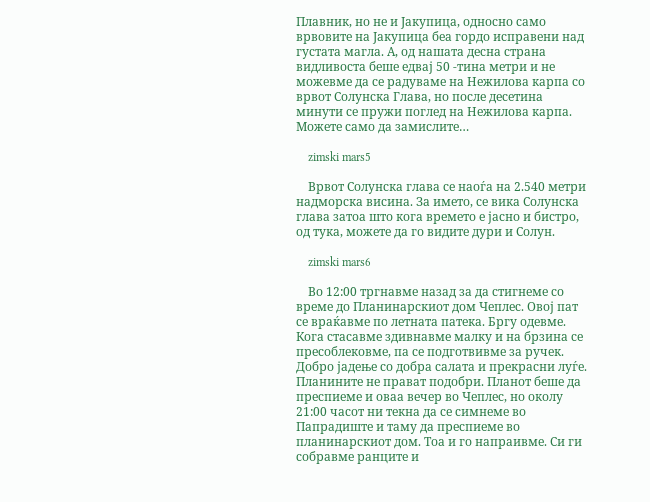Плавник, но не и Јакупица, односно само врвовите на Јакупица беа гордо исправени над густата магла. А, од нашата десна страна видливоста беше едвај 50 -тина метри и не можевме да се радуваме на Нежилова карпа со врвот Солунска Глава, но после десетина минути се пружи поглед на Нежилова карпа. Можете само да замислите…

    zimski mars5

    Врвот Солунска глава се наоѓа на 2.540 метри надморска висина. За името, се вика Солунска глава затоа што кога времето е јасно и бистро, од тука, можете да го видите дури и Солун.

    zimski mars6

    Во 12:00 тргнавме назад за да стигнеме со време до Планинарскиот дом Чеплес. Овој пат се враќавме по летната патека. Бргу одевме. Кога стасавме здивнавме малку и на брзина се пресоблековме, па се подготвивме за ручек. Добро јадење со добра салата и прекрасни луѓе. Планините не прават подобри. Планот беше да преспиеме и оваа вечер во Чеплес, но околу 21:00 часот ни текна да се симнеме во Папрадиште и таму да преспиеме во планинарскиот дом. Тоа и го напраивме. Си ги собравме ранците и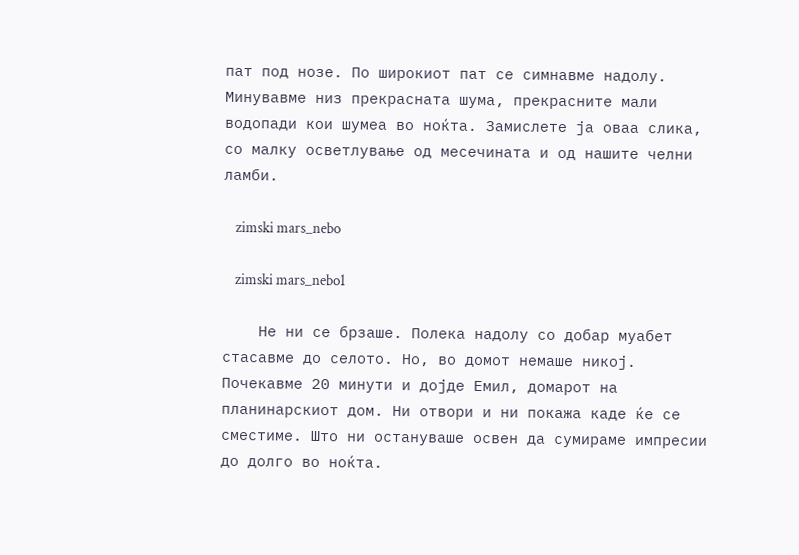пат под нозе. По широкиот пат се симнавме надолу. Минувавме низ прекрасната шума, прекрасните мали водопади кои шумеа во ноќта. Замислете ја оваа слика, со малку осветлување од месечината и од нашите челни ламби.

    zimski mars_nebo

    zimski mars_nebo1

    Не ни се брзаше. Полека надолу со добар муабет стасавме до селото. Но, во домот немаше никој. Почекавме 20 минути и дојде Емил, домарот на планинарскиот дом. Ни отвори и ни покажа каде ќе се сместиме. Што ни остануваше освен да сумираме импресии до долго во ноќта.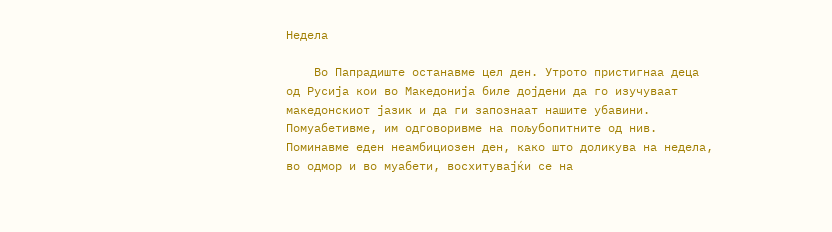Недела

    Во Папрадиште останавме цел ден. Утрото пристигнаа деца од Русија кои во Македонија биле дојдени да го изучуваат македонскиот јазик и да ги запознаат нашите убавини. Помуабетивме, им одговоривме на пољубопитните од нив. Поминавме еден неамбициозен ден, како што доликува на недела, во одмор и во муабети, восхитувајќи се на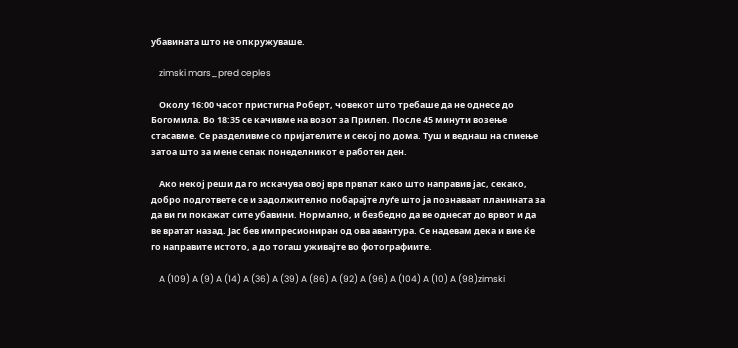убавината што не опкружуваше.

    zimski mars_pred ceples

    Околу 16:00 часот пристигна Роберт, човекот што требаше да не однесе до Богомила. Во 18:35 се качивме на возот за Прилеп. После 45 минути возење стасавме. Се разделивме со пријателите и секој по дома. Туш и веднаш на спиење затоа што за мене сепак понеделникот е работен ден.

    Ако некој реши да го искачува овој врв првпат како што направив јас, секако, добро подгответе се и задолжително побарајте луѓе што ја познаваат планината за да ви ги покажат сите убавини. Нормално, и безбедно да ве однесат до врвот и да ве вратат назад. Јас бев импресиониран од ова авантура. Се надевам дека и вие ќе го направите истото, а до тогаш уживајте во фотографиите.

    A (109) A (9) A (14) A (36) A (39) A (86) A (92) A (96) A (104) A (10) A (98)zimski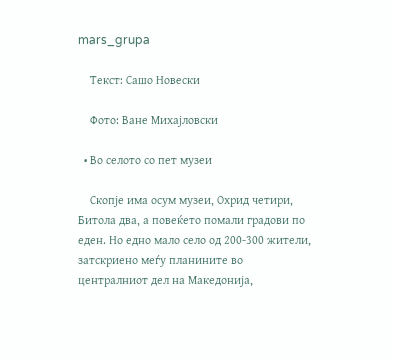mars_grupa

    Текст: Сашо Новески

    Фото: Ване Михајловски

  • Во селото со пет музеи

    Скопје има осум музеи, Охрид четири, Битола два, а повеќето помали градови по еден. Но едно мало село од 200-300 жители, затскриено меѓу планините во централниот дел на Македонија,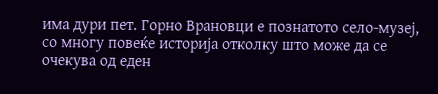има дури пет. Горно Врановци е познатото село-музеј, со многу повеќе историја отколку што може да се очекува од еден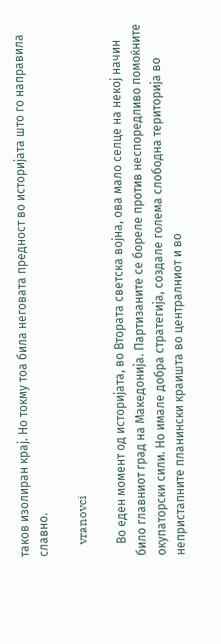таков изолиран крај. Но токму тоа била неговата предност во историјата што го направила славно.

    vranovci

    Во еден момент од историјата, во Втората светска војна, ова мало селце на некој начин било главниот град на Македонија. Партизаните се бореле против неспоредливо помоќните окупаторски сили. Но имале добра стратегија, создале голема слободна територија во непристапните планински краишта во централниот и во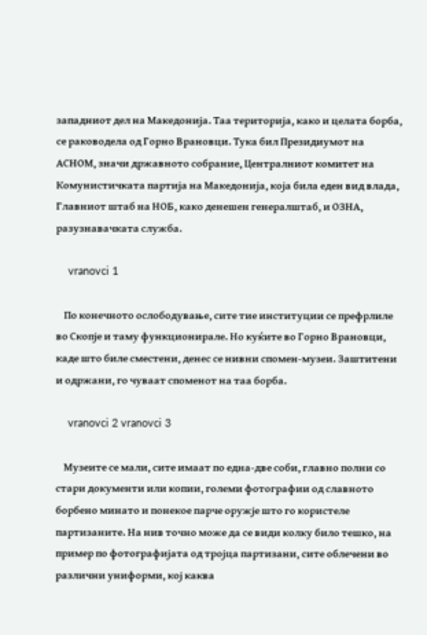западниот дел на Македонија. Таа територија, како и целата борба, се раководела од Горно Врановци. Тука бил Президиумот на АСНОМ, значи државното собрание, Централниот комитет на Комунистичката партија на Македонија, која била еден вид влада, Главниот штаб на НОБ, како денешен генералштаб, и ОЗНА, разузнавачката служба.

    vranovci 1

    По конечното ослободување, сите тие институции се префрлиле во Скопје и таму функционирале. Но куќите во Горно Врановци, каде што биле сместени, денес се нивни спомен-музеи. Заштитени и одржани, го чуваат споменот на таа борба.

    vranovci 2 vranovci 3

    Музеите се мали, сите имаат по една-две соби, главно полни со стари документи или копии, големи фотографии од славното борбено минато и понекое парче оружје што го користеле партизаните. На нив точно може да се види колку било тешко, на пример по фотографијата од тројца партизани, сите облечени во различни униформи, кој каква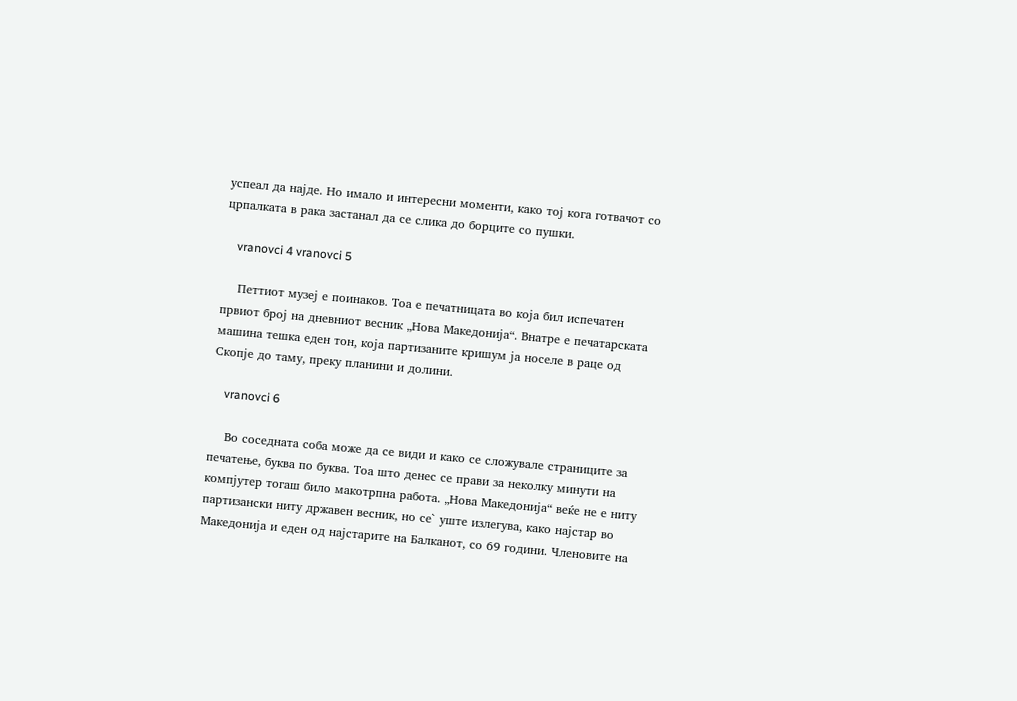успеал да најде. Но имало и интересни моменти, како тој кога готвачот со црпалката в рака застанал да се слика до борците со пушки.

    vranovci 4 vranovci 5

    Петтиот музеј е поинаков. Тоа е печатницата во која бил испечатен првиот број на дневниот весник „Нова Македонија“. Внатре е печатарската машина тешка еден тон, која партизаните кришум ја носеле в раце од Скопје до таму, преку планини и долини.

    vranovci 6

    Во соседната соба може да се види и како се сложувале страниците за печатење, буква по буква. Тоа што денес се прави за неколку минути на компјутер тогаш било макотрпна работа. „Нова Македонија“ веќе не е ниту партизански ниту државен весник, но се` уште излегува, како најстар во Македонија и еден од најстарите на Балканот, со 69 години. Членовите на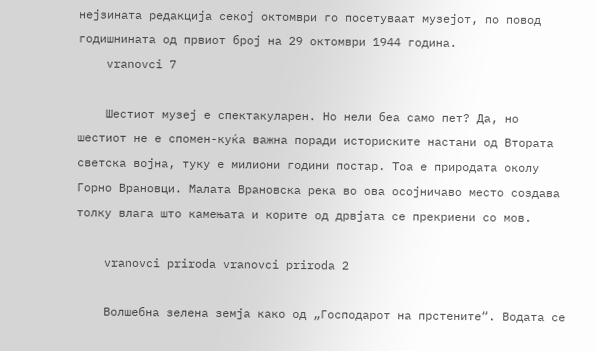нејзината редакција секој октомври го посетуваат музејот, по повод годишнината од првиот број на 29 октомври 1944 година.
    vranovci 7

    Шестиот музеј е спектакуларен. Но нели беа само пет? Да, но шестиот не е спомен-куќа важна поради историските настани од Втората светска војна, туку е милиони години постар. Тоа е природата околу Горно Врановци. Малата Врановска река во ова осојничаво место создава толку влага што камењата и корите од дрвјата се прекриени со мов.

    vranovci priroda vranovci priroda 2

    Волшебна зелена земја како од „Господарот на прстените“. Водата се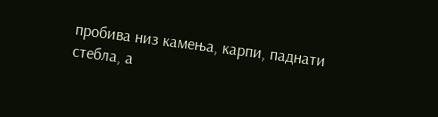пробива низ камења, карпи, паднати стебла, а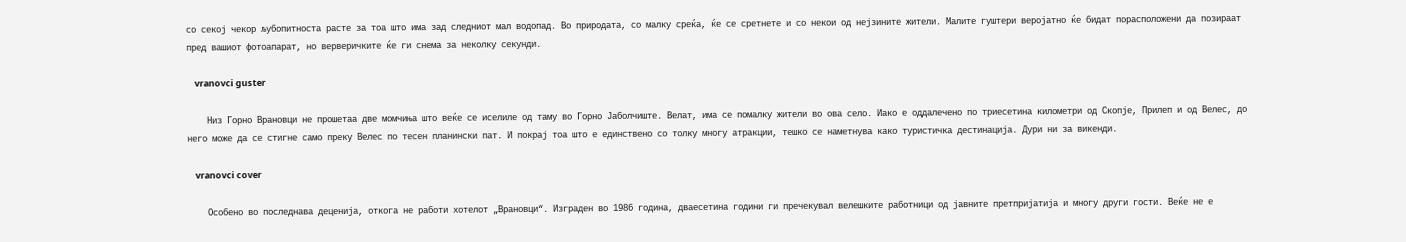со секој чекор љубопитноста расте за тоа што има зад следниот мал водопад. Во природата, со малку среќа, ќе се сретнете и со некои од нејзините жители. Малите гуштери веројатно ќе бидат порасположени да позираат пред вашиот фотоапарат, но верверичките ќе ги снема за неколку секунди.

    vranovci guster

    Низ Горно Врановци не прошетаа две момчиња што веќе се иселиле од таму во Горно Јаболчиште. Велат, има се помалку жители во ова село. Иако е оддалечено по триесетина километри од Скопје, Прилеп и од Велес, до него може да се стигне само преку Велес по тесен планински пат. И покрај тоа што е единствено со толку многу атракции, тешко се наметнува како туристичка дестинација. Дури ни за викенди.

    vranovci cover

    Особено во последнава деценија, откога не работи хотелот „Врановци“. Изграден во 1986 година, дваесетина години ги пречекувал велешките работници од јавните претпријатија и многу други гости. Веќе не е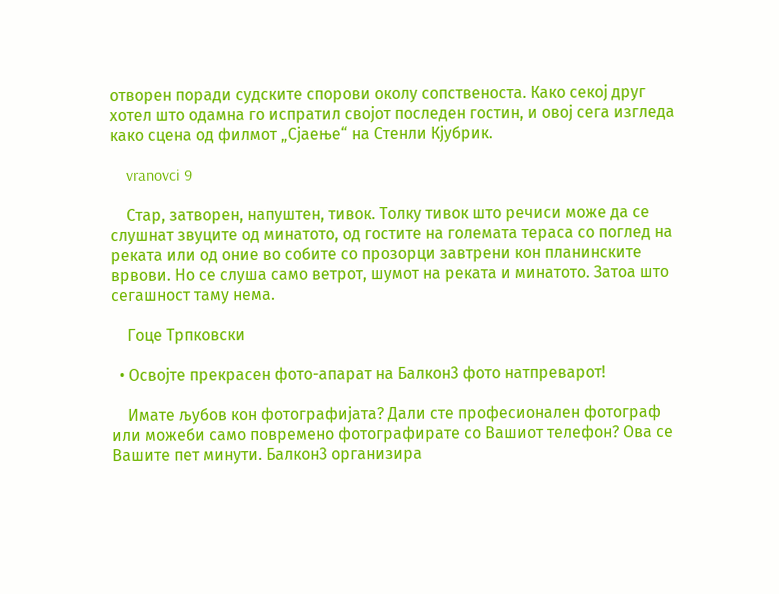отворен поради судските спорови околу сопственоста. Како секој друг хотел што одамна го испратил својот последен гостин, и овој сега изгледа како сцена од филмот „Сјаење“ на Стенли Кјубрик.

    vranovci 9

    Стар, затворен, напуштен, тивок. Толку тивок што речиси може да се слушнат звуците од минатото, од гостите на големата тераса со поглед на реката или од оние во собите со прозорци завтрени кон планинските врвови. Но се слуша само ветрот, шумот на реката и минатото. Затоа што сегашност таму нема.

    Гоце Трпковски

  • Освојте прекрасен фото-апарат на Балкон3 фото натпреварот!

    Имате љубов кон фотографијата? Дали сте професионален фотограф или можеби само повремено фотографирате со Вашиот телефон? Ова се Вашите пет минути. Балкон3 организира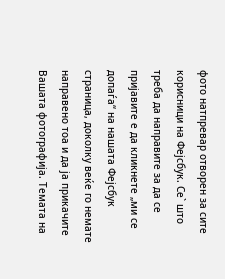фото натпревар отворен за сите корисници на Фејсбук. Се` што треба да направите за да се пријавите е да кликнете „ми се допаѓа“ на нашата Фејсбук страница, доколку веќе го немате направено тоа и да ја прикачите Вашата фотографија. Темата на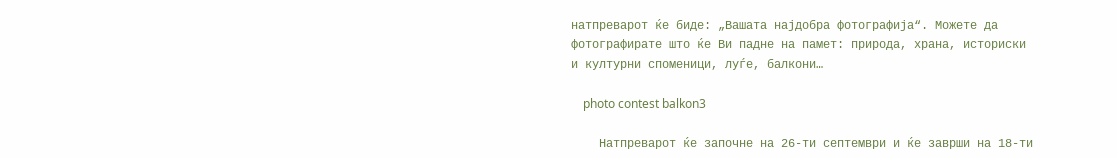натпреварот ќе биде: „Вашата најдобра фотографија“. Можете да фотографирате што ќе Ви падне на памет: природа, храна, историски и културни споменици, луѓе, балкони…

    photo contest balkon3

    Натпреварот ќе започне на 26-ти септември и ќе заврши на 18-ти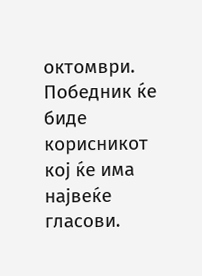октомври. Победник ќе биде корисникот кој ќе има највеќе гласови.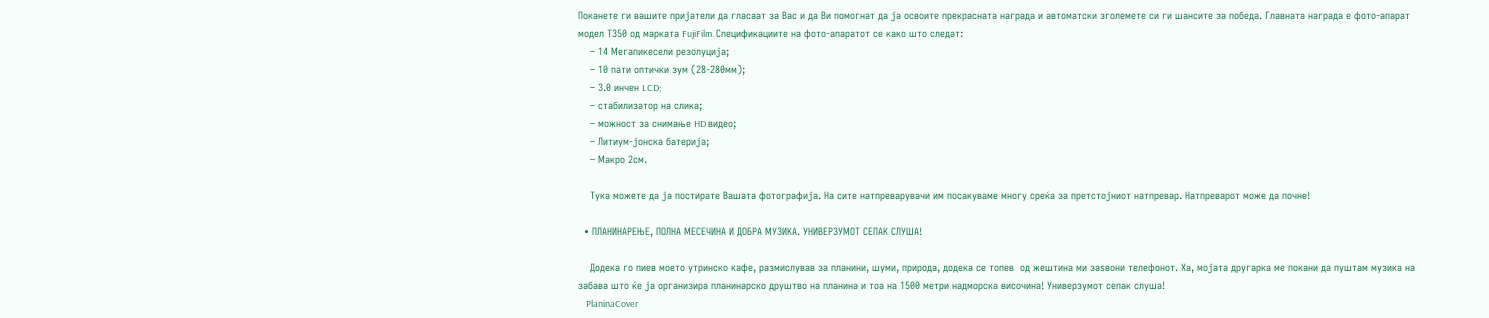Поканете ги вашите пријатели да гласаат за Вас и да Ви помогнат да ја освоите прекрасната награда и автоматски зголемете си ги шансите за победа. Главната награда е фото-апарат модел Т350 од марката FujiFilm. Спецификациите на фото-апаратот се како што следат:
    – 14 Мегапикесели резолуција;
    – 10 пати оптички зум (28-280мм);
    – 3.0 инчен LCD;
    – стабилизатор на слика;
    – можност за снимање HD видео;
    – Литиум-јонска батерија;
    – Макро 2см.

    Тука можете да ја постирате Вашата фотографија. На сите натпреварувачи им посакуваме многу среќа за претстојниот натпревар. Натпреварот може да почне!

  • ПЛАНИНАРЕЊЕ, ПОЛНА МЕСЕЧИНА И ДОБРА МУЗИКА. УНИВЕРЗУМОТ СЕПАК СЛУША!

    Додека го пиев моето утринско кафе, размислував за планини, шуми, природа, додека се топев  од жештина ми заѕвони телефонот. Ха, мојата другарка ме покани да пуштам музика на забава што ќе ја организира планинарско друштво на планина и тоа на 1500 метри надморска височина! Универзумот сепак слуша!
    PlaninaCover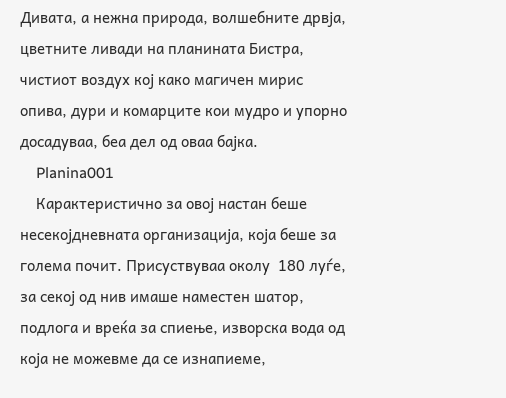Дивата, а нежна природа, волшебните дрвја, цветните ливади на планината Бистра, чистиот воздух кој како магичен мирис опива, дури и комарците кои мудро и упорно досадуваа, беа дел од оваа бајка.
    Planina001
    Карактеристично за овој настан беше несекојдневната организација, која беше за голема почит. Присуствуваа околу  180 луѓе, за секој од нив имаше наместен шатор, подлога и вреќа за спиење, изворска вода од која не можевме да се изнапиеме,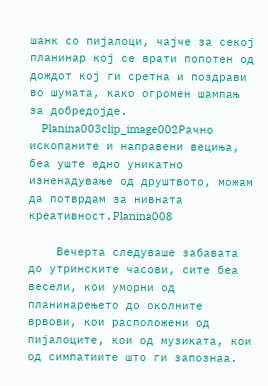шанк со пијалоци, чајче за секој планинар кој се врати попотен од дождот кој ги сретна и поздрави во шумата, како огромен шампањ за добредојде.
    Planina003clip_image002Рачно ископаните и направени вециња, беа уште едно уникатно изненадување од друштвото, можам да потврдам за нивната креативност.Planina008

    Вечерта следуваше забавата до утринските часови, сите беа весели, кои уморни од планинарењето до околните врвови, кои расположени од пијалоците, кои од музиката, кои од симпатиите што ги запознаа.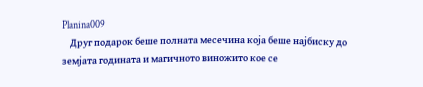Planina009
    Друг подарок беше полната месечина која беше најбиску до земјата годината и магичното виножито кое се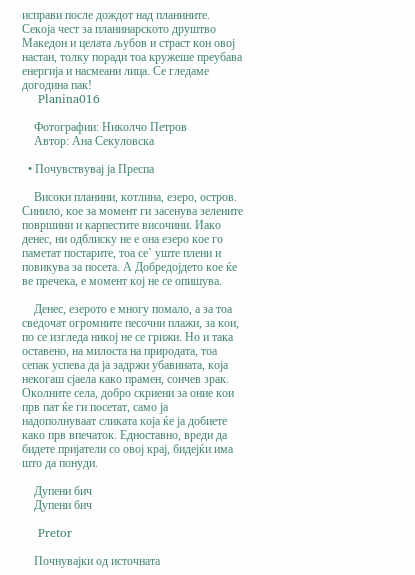исправи после дождот над планините. Секоја чест за планинарското друштво Македон и целата љубов и страст кон овој настан, толку поради тоа кружеше преубава енергија и насмеани лица. Се гледаме догодина пак!
    Planina016

    Фотографии: Николчо Петров
    Автор: Ана Секуловска

  • Почувствувај ја Преспа

    Високи планини, котлина, езеро, остров. Синило, кое за момент ги засенува зелените површини и карпестите височини. Иако денес, ни одблиску не е она езеро кое го паметат постарите, тоа сe` уште плени и повикува за посета. А Добредојдето кое ќе ве пречека, е момент кој не се опишува.

    Денес, езерото е многу помало, а за тоа сведочат огромните песочни плажи, за кои, по се изгледа никој не се грижи. Но и така оставено, на милоста на природата, тоа сепак успева да ја задржи убавината, која некогаш сјаела како прамен, сончев зрак. Околните села, добро скриени за оние кои прв пат ќе ги посетат, само ја надополнуваат сликата која ќе ја добиете како прв впечаток. Едноставно, вреди да бидете пријатели со овој крај, бидејќи има што да понуди.

    Дупени бич
    Дупени бич

    Pretor

    Почнувајки од источната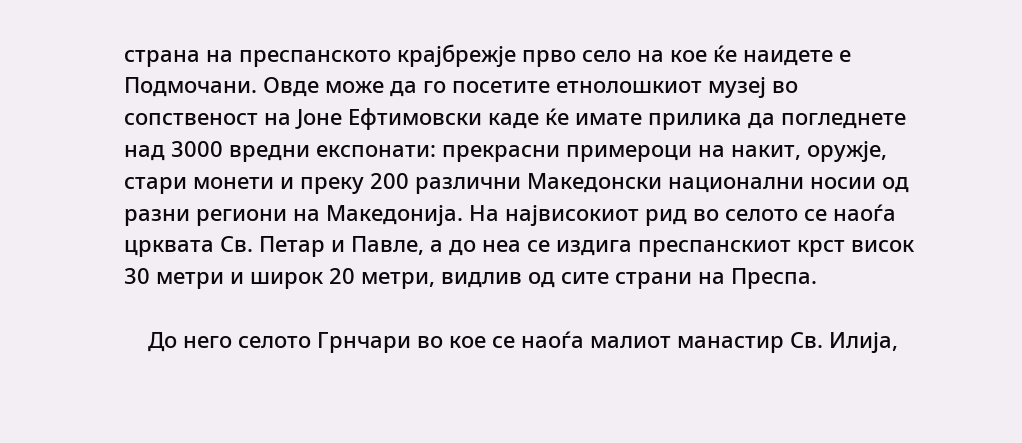страна на преспанското крајбрежје прво село на кое ќе наидете е Подмочани. Овде може да го посетите етнолошкиот музеј во сопственост на Јоне Ефтимовски каде ќе имате прилика да погледнете над 3000 вредни експонати: прекрасни примероци на накит, оружје, стари монети и преку 200 различни Македонски национални носии од разни региони на Македонија. На највисокиот рид во селото се наоѓа црквата Св. Петар и Павле, а до неа се издига преспанскиот крст висок 30 метри и широк 20 метри, видлив од сите страни на Преспа.

    До него селото Грнчари во кое се наоѓа малиот манастир Св. Илија,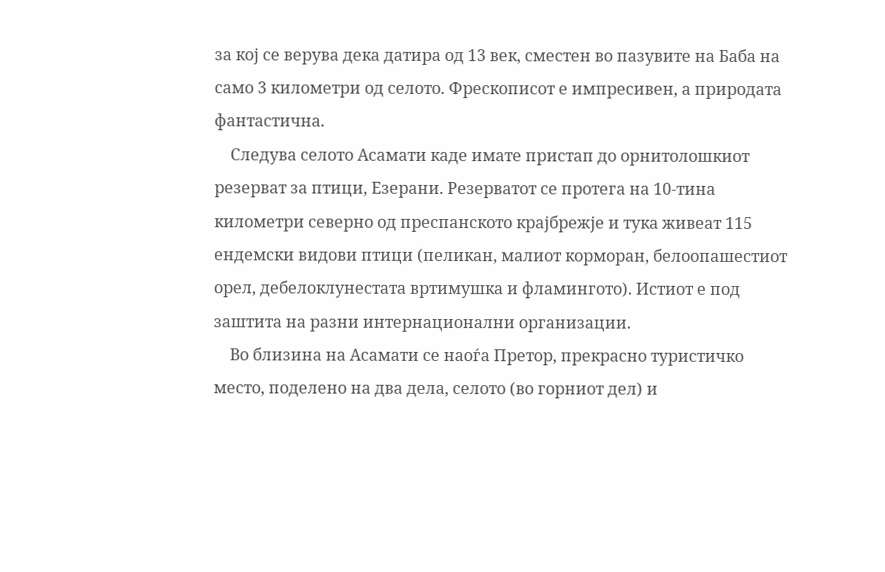за кој се верува дека датира од 13 век, сместен во пазувите на Баба на само 3 километри од селото. Фрескописот е импресивен, а природата фантастична.
    Следува селото Асамати каде имате пристап до орнитолошкиот резерват за птици, Езерани. Резерватот се протега на 10-тина километри северно од преспанското крајбрежје и тука живеат 115 ендемски видови птици (пеликан, малиот корморан, белоопашестиот орел, дебелоклунестата вртимушка и фламингото). Истиот е под заштита на разни интернационални организации.
    Во близина на Асамати се наоѓа Претор, прекрасно туристичко место, поделено на два дела, селото (во горниот дел) и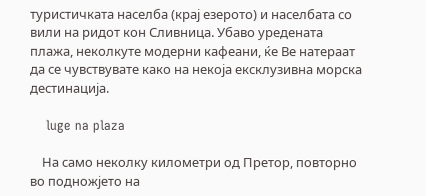туристичката населба (крај езерото) и населбата со вили на ридот кон Сливница. Убаво уредената плажа, неколкуте модерни кафеани, ќе Ве натераат да се чувствувате како на некоја ексклузивна морска дестинација.

    luge na plaza

    На само неколку километри од Претор, повторно во подножјето на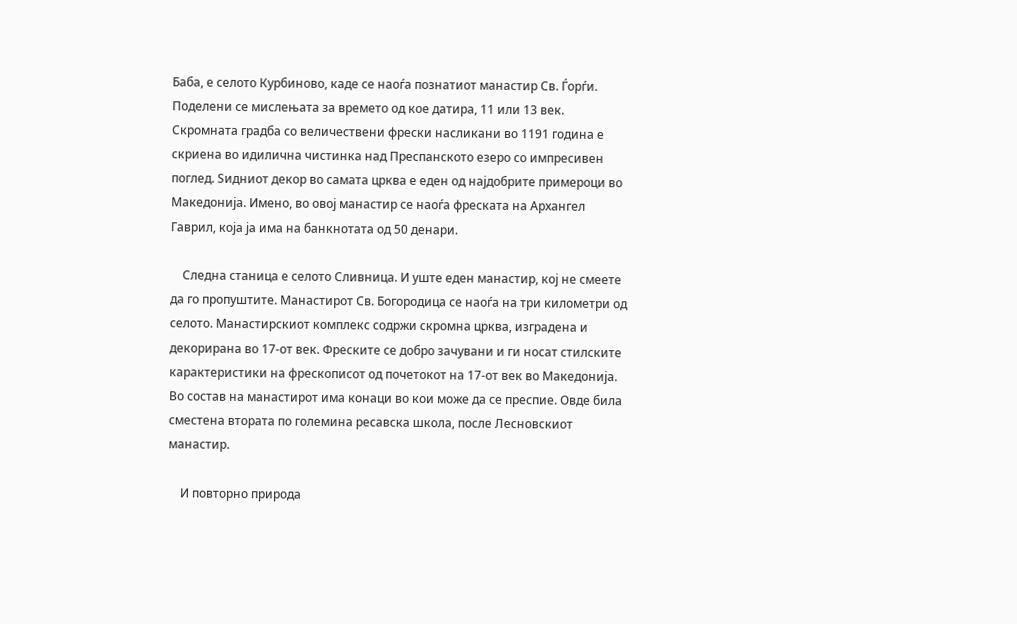Баба, е селото Курбиново, каде се наоѓа познатиот манастир Св. Ѓорѓи. Поделени се мислењата за времето од кое датира, 11 или 13 век. Скромната градба со величествени фрески насликани во 1191 година е скриена во идилична чистинка над Преспанското езеро со импресивен поглед. Ѕидниот декор во самата црква е еден од најдобрите примероци во Македонија. Имено, во овој манастир се наоѓа фреската на Архангел Гаврил, која ја има на банкнотата од 50 денари.

    Следна станица е селото Сливница. И уште еден манастир, кој не смеете да го пропуштите. Манастирот Св. Богородица се наоѓа на три километри од селото. Манастирскиот комплекс содржи скромна црква, изградена и декорирана во 17-от век. Фреските се добро зачувани и ги носат стилските карактеристики на фрескописот од почетокот на 17-от век во Македонија. Во состав на манастирот има конаци во кои може да се преспие. Овде била сместена втората по големина ресавска школа, после Лесновскиот манастир.

    И повторно природа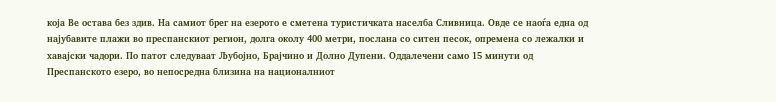која Ве остава без здив. На самиот брег на езерото е сметена туристичката населба Сливница. Овде се наоѓа една од најубавите плажи во преспанскиот регион, долга околу 400 метри, послана со ситен песок, опремена со лежалки и хавајски чадори. По патот следуваат Љубојно, Брајчино и Долно Дупени. Оддалечени само 15 минути од Преспанското езеро, во непосредна близина на националниот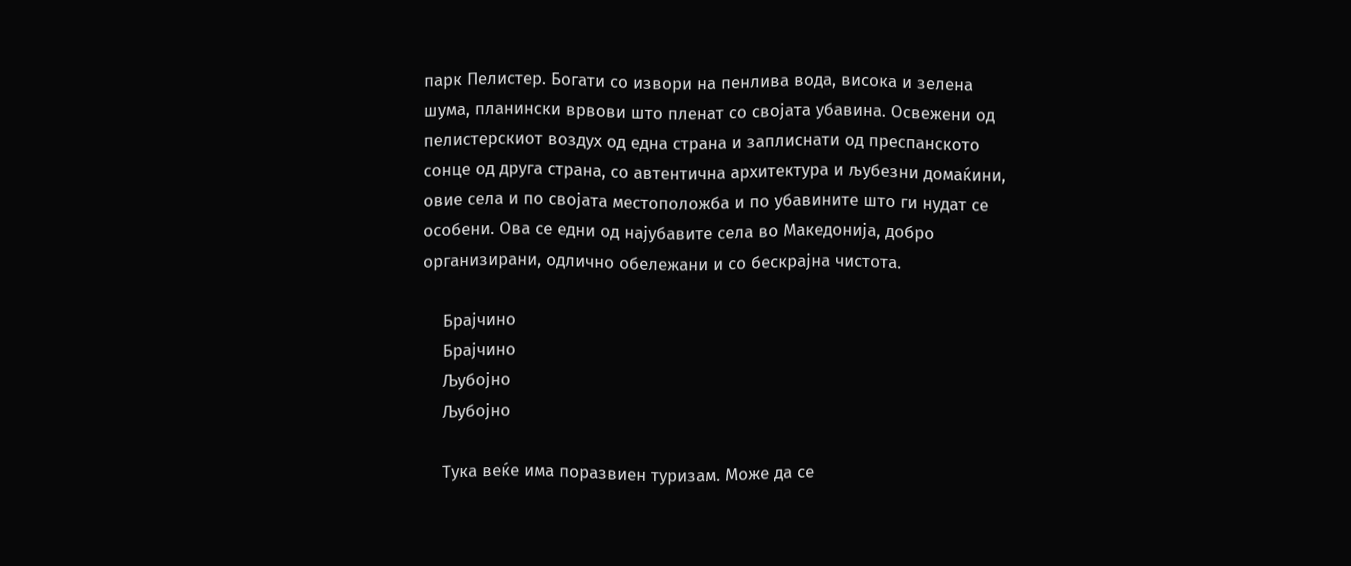парк Пелистер. Богати со извори на пенлива вода, висока и зелена шума, планински врвови што пленат со својата убавина. Освежени од пелистерскиот воздух од една страна и заплиснати од преспанското сонце од друга страна, со автентична архитектура и љубезни домаќини, овие села и по својата местоположба и по убавините што ги нудат се особени. Ова се едни од најубавите села во Македонија, добро организирани, одлично обележани и со бескрајна чистота.

    Брајчино
    Брајчино
    Љубојно
    Љубојно

    Тука веќе има поразвиен туризам. Може да се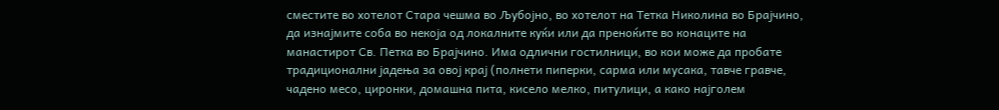сместите во хотелот Стара чешма во Љубојно, во хотелот на Тетка Николина во Брајчино, да изнајмите соба во некоја од локалните куќи или да преноќите во конаците на манастирот Св. Петка во Брајчино. Има одлични гостилници, во кои може да пробате традиционални јадења за овој крај (полнети пиперки, сарма или мусака, тавче гравче, чадено месо, циронки, домашна пита, кисело мелко, питулици, а како најголем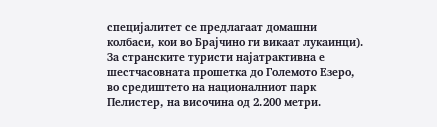специјалитет се предлагаат домашни колбаси, кои во Брајчино ги викаат лукаинци). За странските туристи најатрактивна е шестчасовната прошетка до Големото Езеро, во средиштето на националниот парк Пелистер, на височина од 2.200 метри.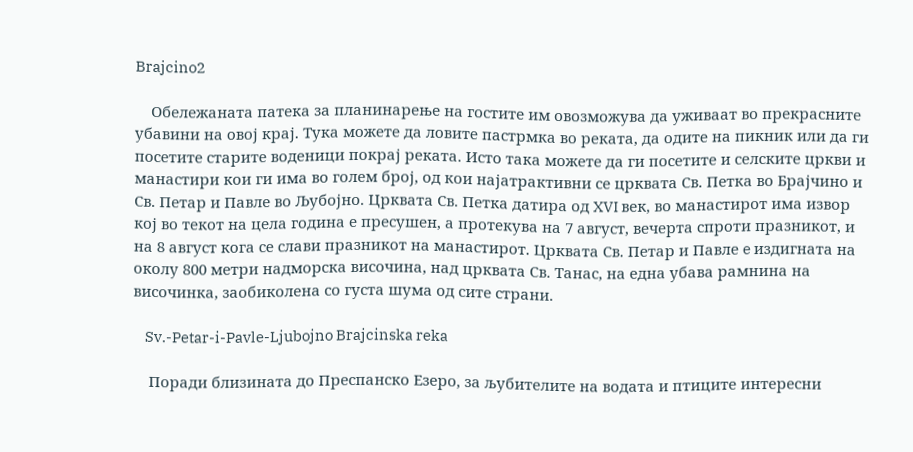Brajcino2

    Обележаната патека за планинарење на гостите им овозможува да уживаат во прекрасните убавини на овој крај. Тука можете да ловите пастрмка во реката, да одите на пикник или да ги посетите старите воденици покрај реката. Исто така можете да ги посетите и селските цркви и манастири кои ги има во голем број, од кои најатрактивни се црквата Св. Петка во Брајчино и Св. Петар и Павле во Љубојно. Црквата Св. Петка датира од XVI век, во манастирот има извор кој во текот на цела година е пресушен, а протекува на 7 август, вечерта спроти празникот, и на 8 август кога се слави празникот на манастирот. Црквата Св. Петар и Павле e издигната на околу 800 метри надморска височина, над црквата Св. Танас, на една убава рамнина на височинка, заобиколена со густа шума од сите страни.

    Sv.-Petar-i-Pavle-Ljubojno Brajcinska reka

    Поради близината до Преспанско Езеро, за љубителите на водата и птиците интересни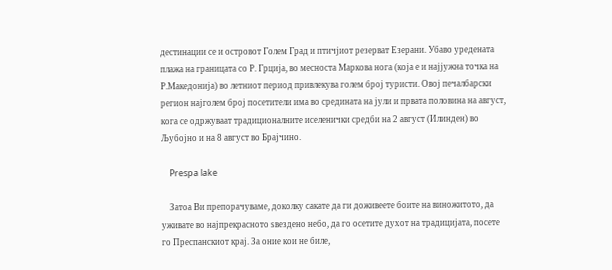дестинации се и островот Голем Град и птичјиот резерват Езерани. Убаво уредената плажа на границата со Р. Грција, во месноста Маркова нога (која е и најјужна точка на Р.Македонија) во летниот период привлекува голем број туристи. Овој печалбарски регион најголем број посетители има во средината на јули и првата половина на август, кога се одржуваат традиционалните иселенички средби на 2 август (Илинден) во Љубојно и на 8 август во Брајчино.

    Prespa lake

    Затоа Ви препорачуваме, доколку сакате да ги доживеете боите на виножитото, да уживате во најпрекрасното ѕвездено небо, да го осетите духот на традицијата, посете го Преспанскиот крај. За оние кои не биле,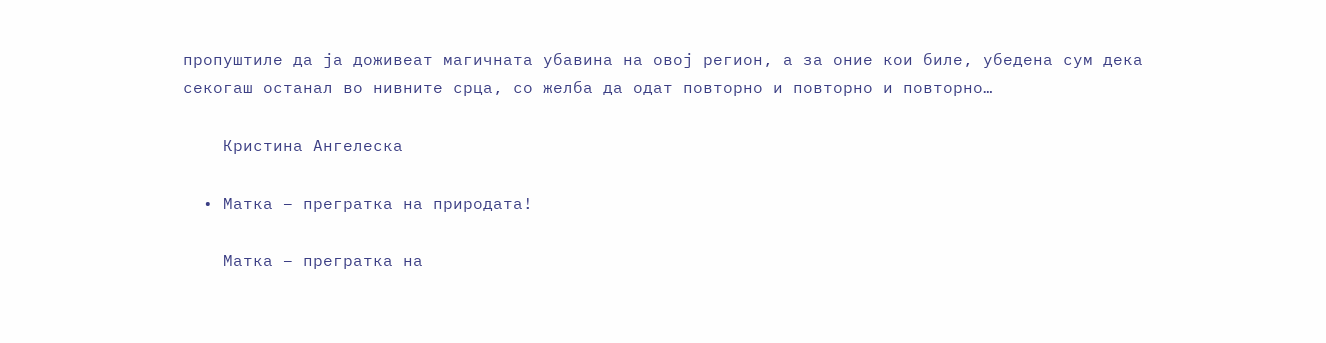пропуштиле да ја доживеат магичната убавина на овој регион, а за оние кои биле, убедена сум дека секогаш останал во нивните срца, со желба да одат повторно и повторно и повторно…

    Кристина Ангелеска

  • Матка – прегратка на природата!

    Матка – прегратка на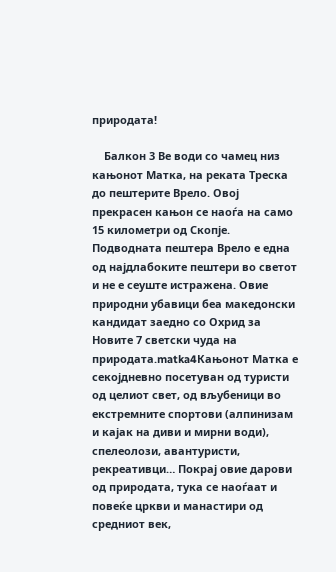природата!

    Балкон 3 Ве води со чамец низ кањонот Матка, на реката Треска до пештерите Врело. Овој прекрасен кањон се наоѓа на само 15 километри од Скопје. Подводната пештера Врело е една од најдлабоките пештери во светот и не е сеуште истражена. Овие природни убавици беа македонски кандидат заедно со Охрид за Новите 7 светски чуда на природата.matka4Кањонот Матка е секојдневно посетуван од туристи од целиот свет, од вљубеници во екстремните спортови (алпинизам и кајак на диви и мирни води), спелеолози, авантуристи, рекреативци… Покрај овие дарови од природата, тука се наоѓаат и повеќе цркви и манастири од средниот век,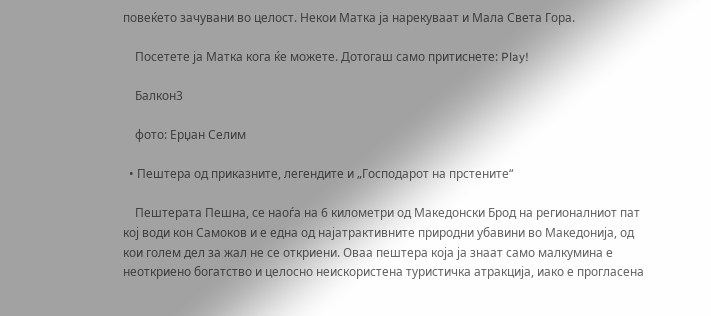повеќето зачувани во целост. Некои Матка ја нарекуваат и Мала Света Гора.

    Посетете ја Матка кога ќе можете. Дотогаш само притиснете: Play!

    Балкон3

    фото: Ерџан Селим

  • Пештера од приказните, легендите и „Господарот на прстените“

    Пештерата Пешна, се наоѓа на 6 километри од Македонски Брод на регионалниот пат кој води кон Самоков и е една од најатрактивните природни убавини во Македонија, од кои голем дел за жал не се откриени. Оваа пештера која ја знаат само малкумина е неоткриено богатство и целосно неискористена туристичка атракција, иако е прогласена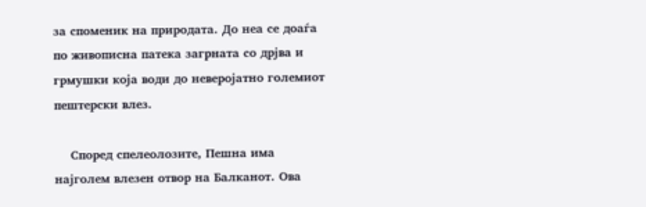за споменик на природата. До неа се доаѓа по живописна патека загрната со дрјва и грмушки која води до неверојатно големиот пештерски влез.

    Според спелеолозите, Пешна има најголем влезен отвор на Балканот. Oва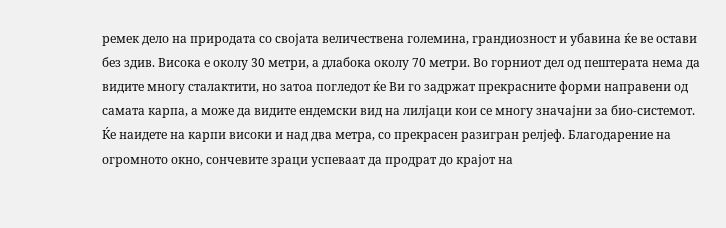ремек дело на природата со својата величествена големина, грандиозност и убавина ќе ве остави без здив. Висока е околу 30 метри, а длабока околу 70 метри. Во горниот дел од пештерата нема да видите многу сталактити, но затоа погледот ќе Ви го задржат прекрасните форми направени од самата карпа, а може да видите ендемски вид на лилјаци кои се многу значајни за био-системот. Ќе наидете на карпи високи и над два метра, со прекрасен разигран релјеф. Благодарение на огромното окно, сончевите зраци успеваат да продрат до крајот на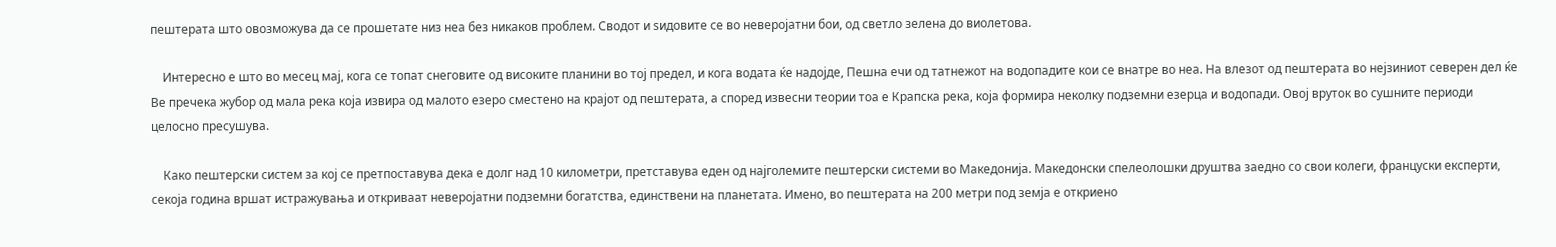пештерата што овозможува да се прошетате низ неа без никаков проблем. Сводот и ѕидовите се во неверојатни бои, од светло зелена до виолетова.

    Интересно е што во месец мај, кога се топат снеговите од високите планини во тој предел, и кога водата ќе надојде, Пешна ечи од татнежот на водопадите кои се внатре во неа. На влезот од пештерата во нејзиниот северен дел ќе Ве пречека жубор од мала река која извира од малото езеро сместено на крајот од пештерата, а според извесни теории тоа е Крапска река, која формира неколку подземни езерца и водопади. Овој вруток во сушните периоди целосно пресушува.

    Како пештерски систем за кој се претпоставува дека е долг над 10 километри, претставува еден од најголемите пештерски системи во Македонија. Македонски спелеолошки друштва заедно со свои колеги, француски експерти, секоја година вршат истражувања и откриваат неверојатни подземни богатства, единствени на планетата. Имено, во пештерата на 200 метри под земја е откриено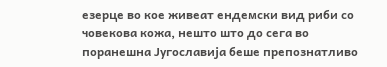езерце во кое живеат ендемски вид риби со човекова кожа, нешто што до сега во поранешна Југославија беше препознатливо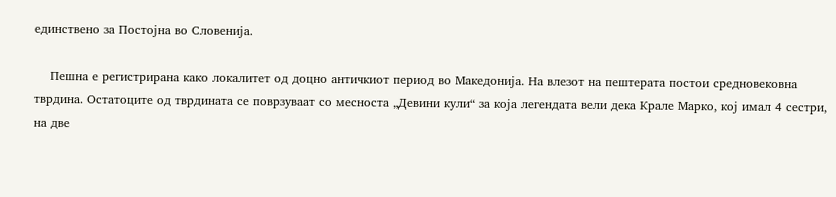единствено за Постојна во Словенија.

    Пешна е регистрирана како локалитет од доцно античкиот период во Македонија. На влезот на пештерата постои средновековна тврдина. Остатоците од тврдината се поврзуваат со месноста „Девини кули“ за која легендата вели дека Крале Марко, кој имал 4 сестри, на две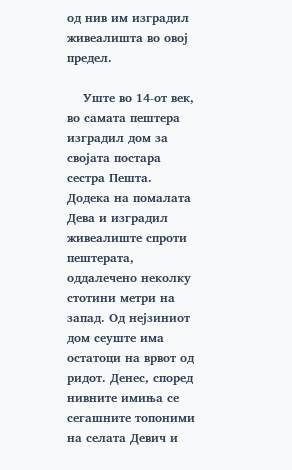од нив им изградил живеалишта во овој предел.

    Уште во 14-от век, во самата пештера изградил дом за својата постара сестра Пешта. Додека на помалата Дева и изградил живеалиште спроти пештерата, оддалечено неколку стотини метри на запад. Од нејзиниот дом сеуште има остатоци на врвот од ридот. Денес, според нивните имиња се сегашните топоними на селата Девич и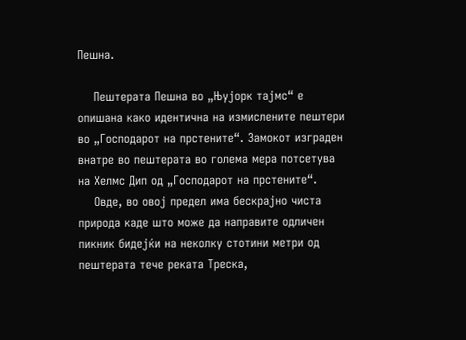Пешна.

    Пештерата Пешна во „Њујорк тајмс“ е опишана како идентична на измислените пештери во „Господарот на прстените“. Замокот изграден внатре во пештерата во голема мера потсетува на Хелмс Дип од „Господарот на прстените“.
    Овде, во овој предел има бескрајно чиста природа каде што може да направите одличен пикник бидејќи на неколку стотини метри од пештерата тече реката Треска,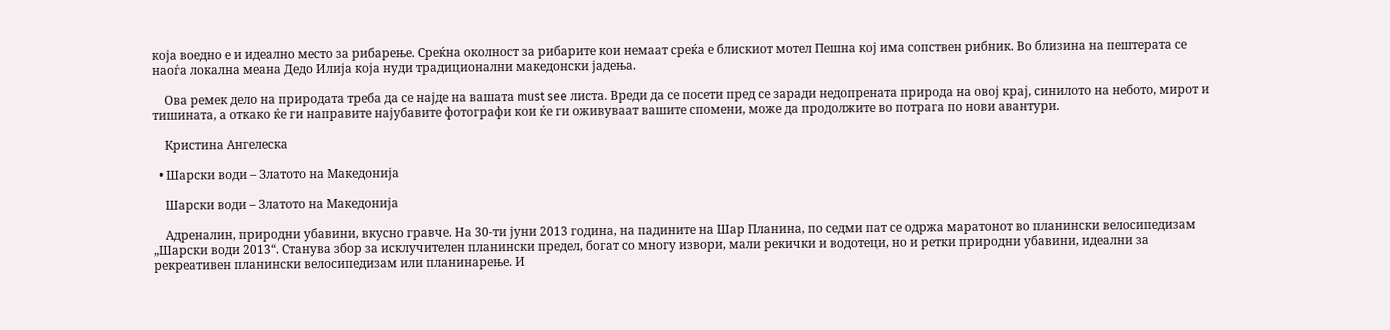која воедно е и идеално место за рибарење. Среќна околност за рибарите кои немаат среќа е блискиот мотел Пешна кој има сопствен рибник. Во близина на пештерата се наоѓа локална меана Дедо Илија која нуди традиционални македонски јадења.

    Ова ремек дело на природата треба да се најде на вашата must see листа. Вреди да се посети пред се заради недопрената природа на овој крај, синилото на небото, мирот и тишината, а откако ќе ги направите најубавите фотографи кои ќе ги оживуваат вашите спомени, може да продолжите во потрага по нови авантури.

    Кристина Ангелеска

  • Шарски води – Златото на Македонија

    Шарски води – Златото на Македонија

    Адреналин, природни убавини, вкусно гравче. На 30-ти јуни 2013 година, на падините на Шар Планина, по седми пат се одржа маратонот во планински велосипедизам „Шарски води 2013“. Станува збор за исклучителен планински предел, богат со многу извори, мали рекички и водотеци, но и ретки природни убавини, идеални за рекреативен планински велосипедизам или планинарење. И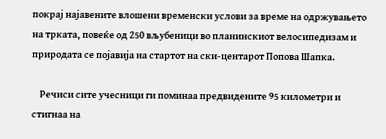покрај најавените влошени временски услови за време на одржувањето на трката, повеќе од 250 вљубеници во планинскиот велосипедизам и природата се појавија на стартот на ски-центарот Попова Шапка.

    Речиси сите учесници ги поминаа предвидените 95 километри и стигнаа на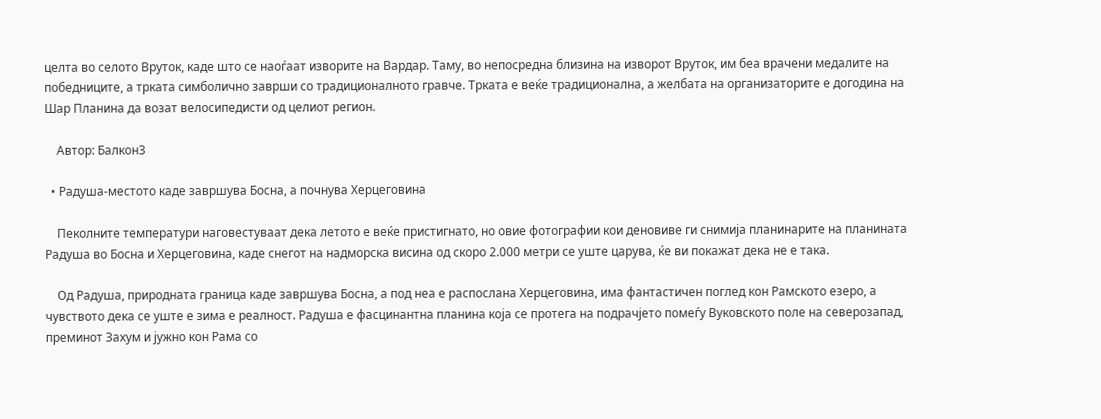целта во селото Вруток, каде што се наоѓаат изворите на Вардар. Таму, во непосредна близина на изворот Вруток, им беа врачени медалите на победниците, а трката симболично заврши со традиционалното гравче. Трката е веќе традиционална, а желбата на организаторите е догодина на Шар Планина да возат велосипедисти од целиот регион.

    Автор: Балкон3

  • Радуша-местотo каде завршува Босна, а почнува Херцеговина

    Пеколните температури наговестуваат дека летото е веќе пристигнато, но овие фотографии кои деновиве ги снимија планинарите на планината Радуша во Босна и Херцеговина, каде снегот на надморска висина од скоро 2.000 метри се уште царува, ќе ви покажат дека не е така.

    Од Радуша, природната граница каде завршува Босна, а под неа е распослана Херцеговина, има фантастичен поглед кон Рамското езеро, а чувството дека се уште е зима е реалност. Радуша е фасцинантна планина која се протега на подрачјето помеѓу Вуковското поле на северозапад, преминот Захум и јужно кон Рама со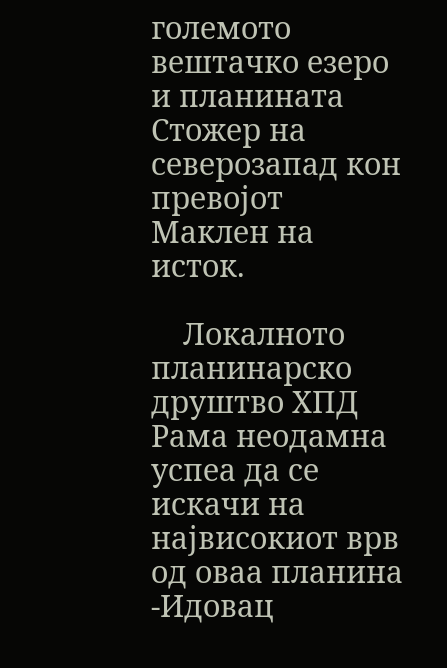големото вештачко езеро и планината Стожер на северозапад кон превојот Маклен на исток.

    Локалното планинарско друштво ХПД Рама неодамна успеа да се искачи на највисокиот врв од оваа планина -Идовац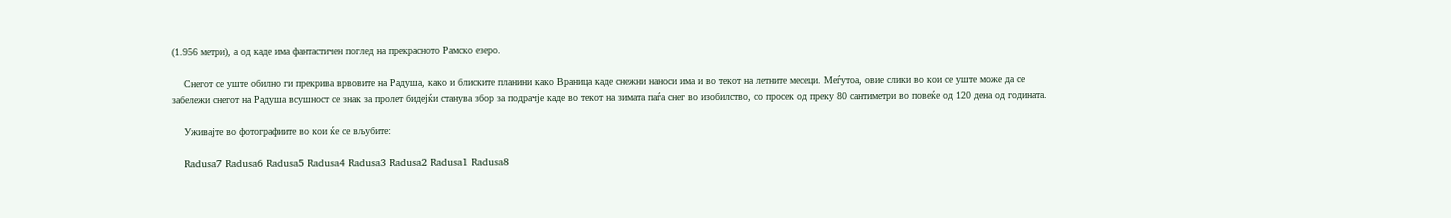(1.956 метри), а од каде има фантастичен поглед на прекрасното Рамско езеро.

    Снегот се уште обилно ги прекрива врвовите на Радуша, како и блиските планини како Враница каде снежни наноси има и во текот на летните месеци. Меѓутоа, овие слики во кои се уште може да се забележи снегот на Радуша всушност се знак за пролет бидејќи станува збор за подрачје каде во текот на зимата паѓа снег во изобилство, со просек од преку 80 сантиметри во повеќе од 120 дена од годината.

    Уживајте во фотографиите во кои ќе се вљубите:

    Radusa7 Radusa6 Radusa5 Radusa4 Radusa3 Radusa2 Radusa1 Radusa8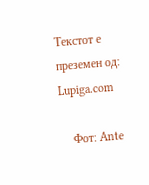Текстот е преземен од: Lupiga.com

    Фот: Ante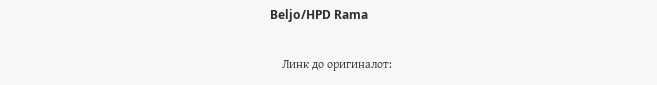Beljo/HPD Rama

    Линк до оригиналот: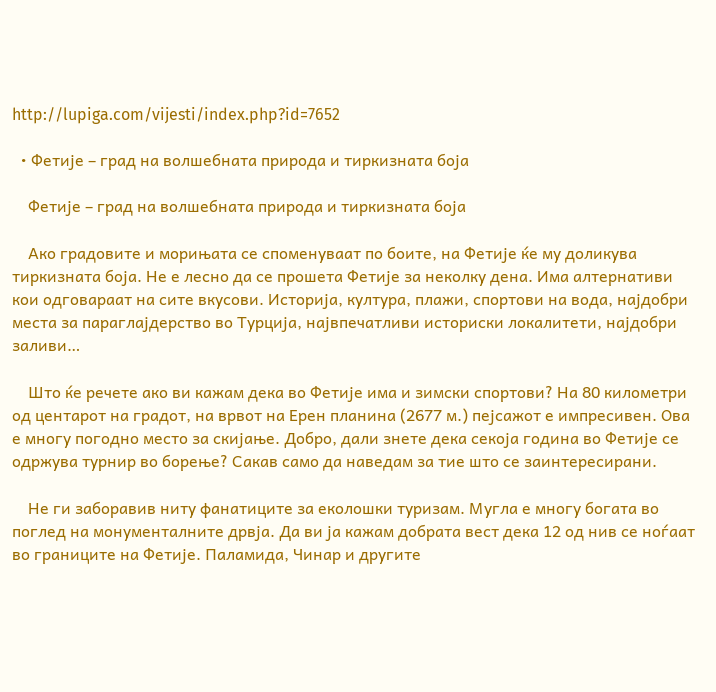http://lupiga.com/vijesti/index.php?id=7652

  • Фетије – град на волшебната природа и тиркизната боја

    Фетије – град на волшебната природа и тиркизната боја

    Ако градовите и морињата се споменуваат по боите, на Фетије ќе му доликува тиркизната боја. Не е лесно да се прошета Фетије за неколку дена. Има алтернативи кои одговараат на сите вкусови. Историја, култура, плажи, спортови на вода, најдобри места за параглајдерство во Турција, највпечатливи историски локалитети, најдобри заливи…

    Што ќе речете ако ви кажам дека во Фетије има и зимски спортови? На 80 километри од центарот на градот, на врвот на Ерен планина (2677 м.) пејсажот е импресивен. Ова е многу погодно место за скијање. Добро, дали знете дека секоја година во Фетије се одржува турнир во борење? Сакав само да наведам за тие што се заинтересирани.

    Не ги заборавив ниту фанатиците за еколошки туризам. Мугла е многу богата во поглед на монументалните дрвја. Да ви ја кажам добрата вест дека 12 од нив се ноѓаат во границите на Фетије. Паламида, Чинар и другите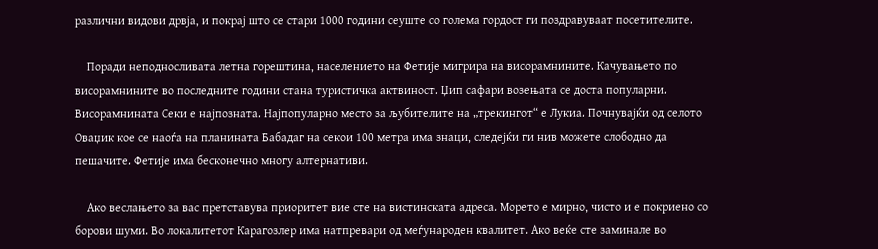различни видови дрвја, и покрај што се стари 1000 години сеуште со голема гордост ги поздравуваат посетителите.

    Поради неподносливата летна горештина, населението на Фетије мигрира на висорамнините. Качувањето по висорамнините во последните години стана туристичка актвиност. Џип сафари возењата се доста популарни. Висорамнината Секи е најпозната. Најпопуларно место за љубителите на „трекингот“ е Лукиа. Почнувајќи од селото  Оваџик кое се наоѓа на планината Бабадаг на секои 100 метра има знаци, следејќи ги нив можете слободно да пешачите. Фетије има бесконечно многу алтернативи.

    Ако веслањето за вас претставува приоритет вие сте на вистинската адреса. Морето е мирно, чисто и е покриено со борови шуми. Во локалитетот Карагозлер има натпревари од меѓународен квалитет. Ако веќе сте заминале во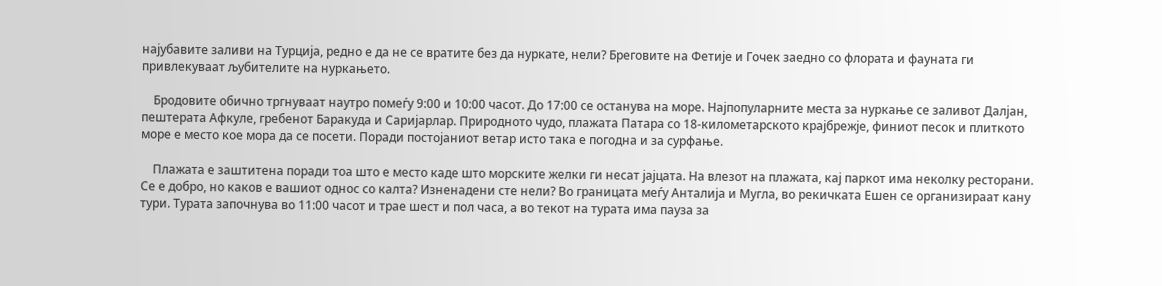најубавите заливи на Турција, редно е да не се вратите без да нуркате, нели? Бреговите на Фетије и Гочек заедно со флората и фауната ги привлекуваат љубителите на нуркањето.

    Бродовите обично тргнуваат наутро помеѓу 9:00 и 10:00 часот. До 17:00 се останува на море. Најпопуларните места за нуркање се заливот Далјан, пештерата Афкуле, гребенот Баракуда и Саријарлар. Природното чудо, плажата Патара со 18-километарското крајбрежје, финиот песок и плиткото море е место кое мора да се посети. Поради постојаниот ветар исто така е погодна и за сурфање.

    Плажата е заштитена поради тоа што е место каде што морските желки ги несат јајцата. На влезот на плажата, кај паркот има неколку ресторани. Се е добро, но каков е вашиот однос со калта? Изненадени сте нели? Во границата меѓу Анталија и Мугла, во рекичката Ешен се организираат кану тури. Турата започнува во 11:00 часот и трае шест и пол часа, а во текот на турата има пауза за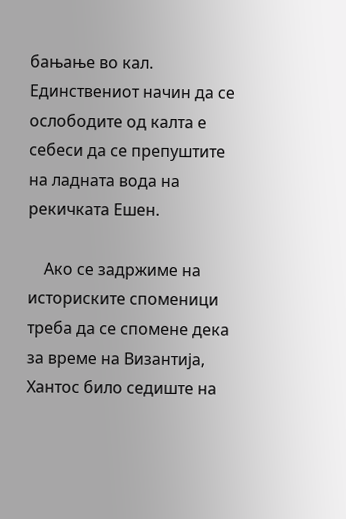бањање во кал. Единствениот начин да се ослободите од калта е себеси да се препуштите на ладната вода на рекичката Ешен.

    Ако се задржиме на историските споменици треба да се спомене дека за време на Византија, Хантос било седиште на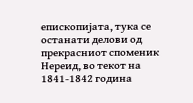епископијата, тука се останати делови од прекрасниот споменик Нереид, во текот на 1841-1842 година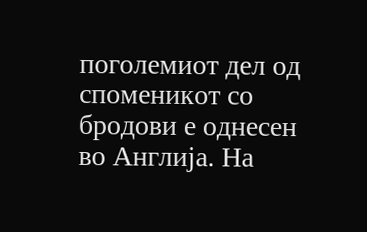поголемиот дел од споменикот со бродови е однесен во Англија. На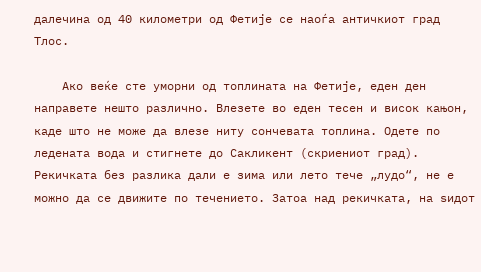далечина од 40 километри од Фетије се наоѓа античкиот град Тлос.

    Ако веќе сте уморни од топлината на Фетије, еден ден направете нешто различно. Влезетe во еден тесен и висок кањон, каде што не може да влезе ниту сончевата топлина. Одете по ледената вода и стигнете до Сакликент (скриениот град). Рекичката без разлика дали е зима или лето тече „лудо“, не е можно да се движите по течението. Затоа над рекичката, на ѕидот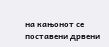на кањонот се поставени дрвени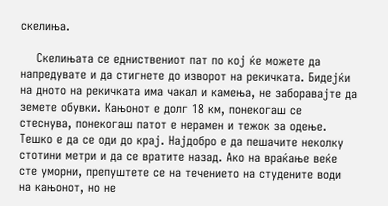скелиња.

    Скелињата се едниствениот пат по кој ќе можете да напредувате и да стигнете до изворот на рекичката. Бидејќи на дното на рекичката има чакал и камења, не заборавајте да земете обувки. Кањонот е долг 18 км, понекогаш се стеснува, понекогаш патот е нерамен и тежок за одење. Тешко е да се оди до крај. Најдобро е да пешачите неколку стотини метри и да се вратите назад. Ако на враќање веќе сте уморни, препуштете се на течението на студените води на кањонот, но не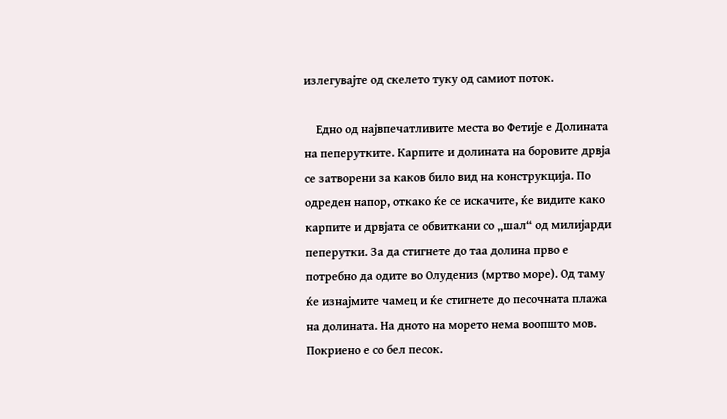излегувајте од скелето туку од самиот поток.

    Едно од највпечатливите места во Фетије е Долината на пеперутките. Карпите и долината на боровите дрвја се затворени за каков било вид на конструкција. По одреден напор, откако ќе се искачите, ќе видите како карпите и дрвјата се обвиткани со „шал“ од милијарди пеперутки. За да стигнете до таа долина прво е потребно да одите во Олудениз (мртво море). Од таму ќе изнајмите чамец и ќе стигнете до песочната плажа на долината. На дното на морето нема воопшто мов. Покриено е со бел песок.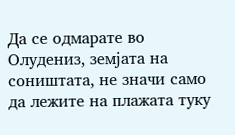Да се одмарате во Олудениз, земјата на соништата, не значи само да лежите на плажата туку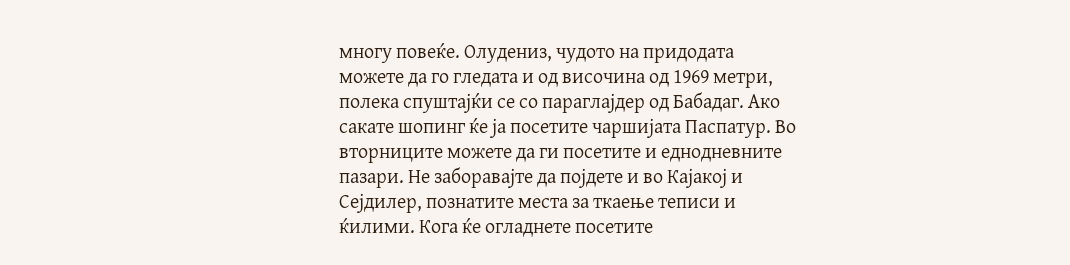многу повеќе. Олудениз, чудото на придодата можете да го гледата и од височина од 1969 метри, полека спуштајќи се со параглајдер од Бабадаг. Ако сакате шопинг ќе ја посетите чаршијата Паспатур. Во вторниците можете да ги посетите и еднодневните пазари. Не заборавајте да појдете и во Кајакој и Сејдилер, познатите места за ткаење теписи и ќилими. Кога ќе огладнете посетите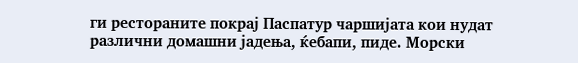ги рестораните покрај Паспатур чаршијата кои нудат различни домашни јадења, ќебапи, пиде. Морски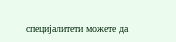специјалитети можете да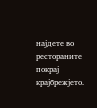најдете во рестораните покрај крајбрежјето.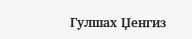Гулшах Џенгиз